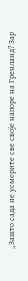„Зашто сада не усмерите све своје напоре на Гренланд? Зар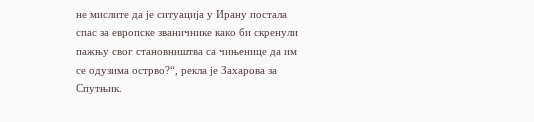не мислите да је ситуација у Ирану постала спас за европске званичнике како би скренули пажњу свог становништва са чињенице да им се одузима острво?“, рекла је Захарова за Спутњик.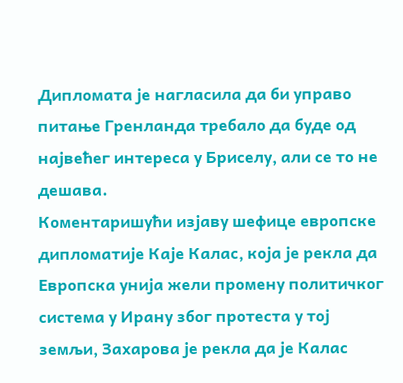Дипломата је нагласила да би управо питање Гренланда требало да буде од највећег интереса у Бриселу, али се то не дешава.
Коментаришући изјаву шефице европске дипломатије Каје Калас, која је рекла да Европска унија жели промену политичког система у Ирану због протеста у тој земљи, Захарова је рекла да је Калас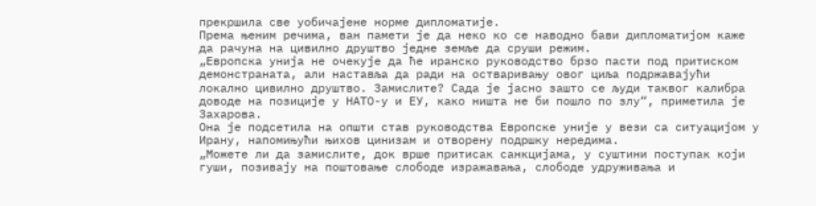прекршила све уобичајене норме дипломатије.
Према њеним речима, ван памети је да неко ко се наводно бави дипломатијом каже да рачуна на цивилно друштво једне земље да сруши режим.
„Европска унија не очекује да ће иранско руководство брзо пасти под притиском демонстраната, али наставља да ради на остваривању овог циља подржавајући локално цивилно друштво. Замислите? Сада је јасно зашто се људи таквог калибра доводе на позиције у НАТО-у и ЕУ, како ништа не би пошло по злу“, приметила је Захарова.
Она је подсетила на општи став руководства Европске уније у вези са ситуацијом у Ирану, напомињући њихов цинизам и отворену подршку нередима.
„Можете ли да замислите, док врше притисак санкцијама, у суштини поступак који гуши, позивају на поштовање слободе изражавања, слободе удруживања и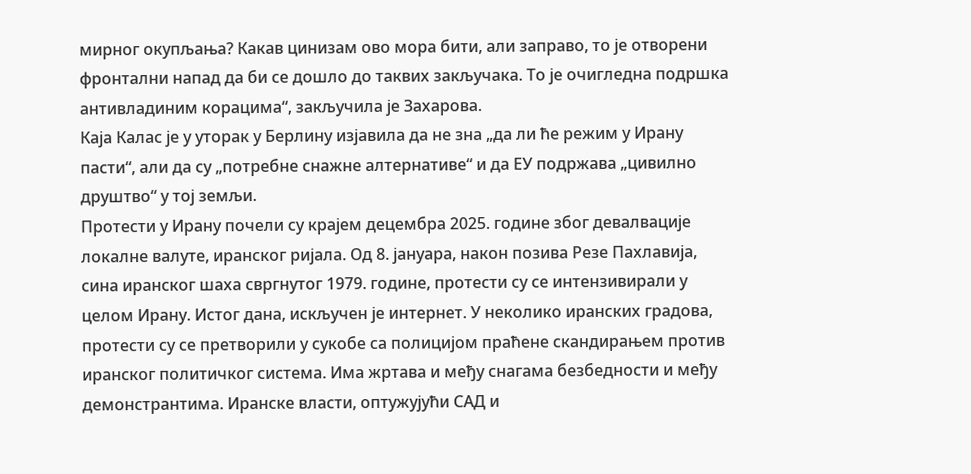мирног окупљања? Какав цинизам ово мора бити, али заправо, то је отворени фронтални напад да би се дошло до таквих закључака. То је очигледна подршка антивладиним корацима“, закључила је Захарова.
Каја Калас је у уторак у Берлину изјавила да не зна „да ли ће режим у Ирану пасти“, али да су „потребне снажне алтернативе“ и да ЕУ подржава „цивилно друштво“ у тој земљи.
Протести у Ирану почели су крајем децембра 2025. године због девалвације локалне валуте, иранског ријала. Од 8. јануара, након позива Резе Пахлавија, сина иранског шаха свргнутог 1979. године, протести су се интензивирали у целом Ирану. Истог дана, искључен је интернет. У неколико иранских градова, протести су се претворили у сукобе са полицијом праћене скандирањем против иранског политичког система. Има жртава и међу снагама безбедности и међу демонстрантима. Иранске власти, оптужујући САД и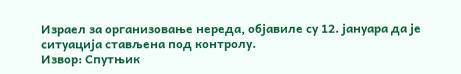Израел за организовање нереда, објавиле су 12. јануара да је ситуација стављена под контролу.
Извор: Спутњик